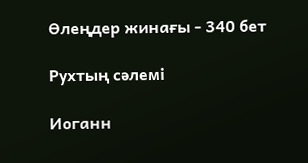Өлеңдер жинағы - 340 бет

Рухтың сәлемі

Иоганн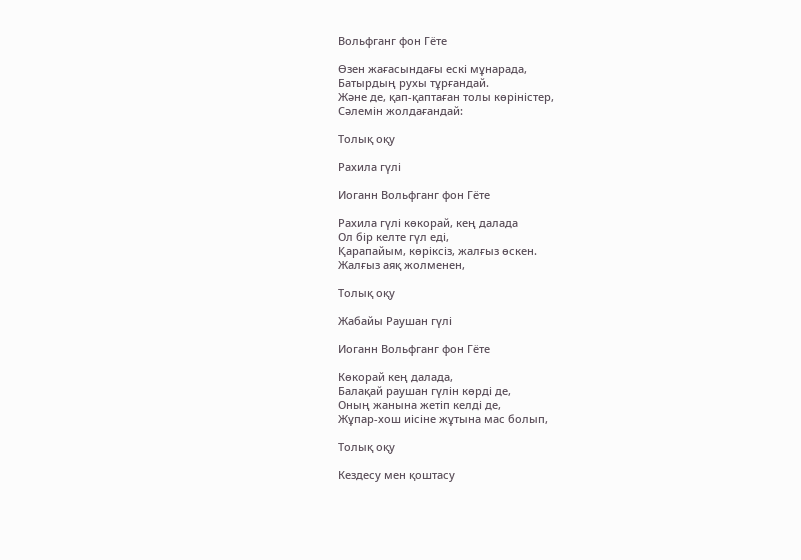Вольфганг фон Гёте

Өзен жағасындағы ескі мұнарада,
Батырдың рухы тұрғандай.
Және де, қап-қаптаған толы көріністер,
Сәлемін жолдағандай:

Толық оқу

Рахила гүлі

Иоганн Вольфганг фон Гёте

Рахила гүлі көкорай, кең далада
Ол бір келте гүл еді,
Қарапайым, көріксіз, жалғыз өскен.
Жалғыз аяқ жолменен,

Толық оқу

Жабайы Раушан гүлі

Иоганн Вольфганг фон Гёте

Көкорай кең далада,
Балақай раушан гүлін көрді де,
Оның жанына жетіп келді де,
Жұпар-хош иісіне жұтына мас болып,

Толық оқу

Кездесу мен қоштасу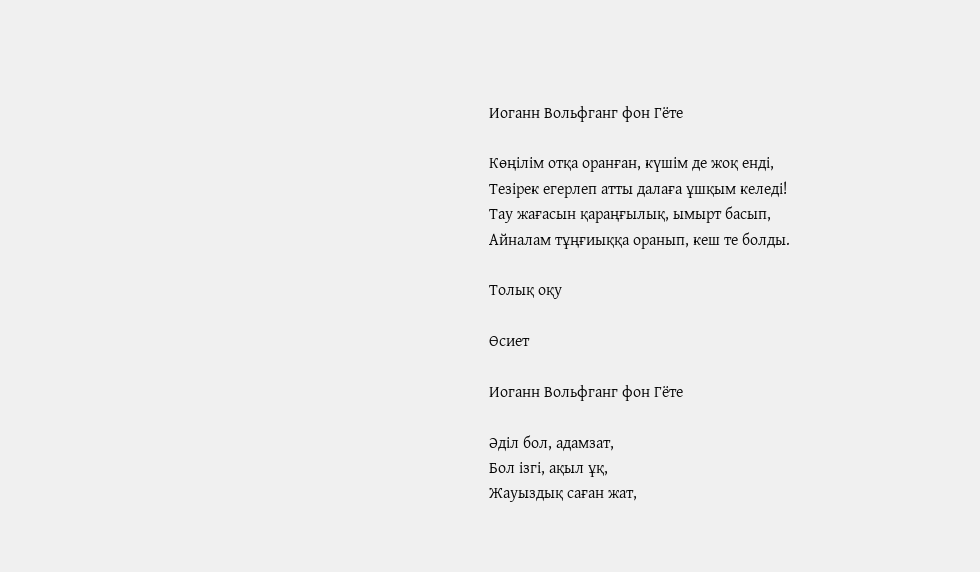Иоганн Вольфганг фон Гёте

Көңілім отқа оранған, күшім де жоқ енді,
Тезірек егерлеп атты далаға ұшқым келеді!
Тау жағасын қараңғылық, ымырт басып,
Айналам тұңғиыққа оранып, кеш те болды.

Толық оқу

Өсиет

Иоганн Вольфганг фон Гёте

Әділ бол, адамзат,
Бол ізгі, ақыл ұқ,
Жауыздық саған жат,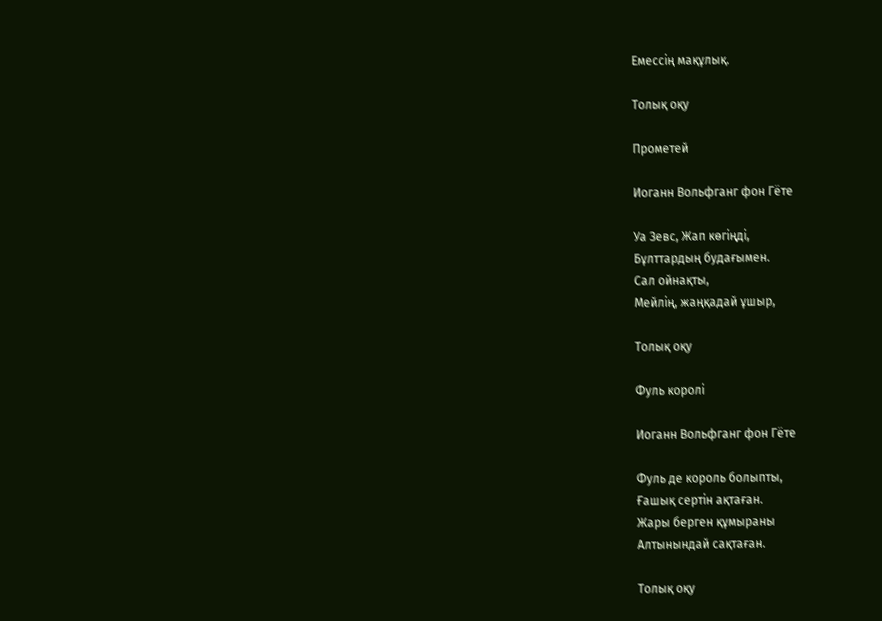Емессің мақұлық.

Толық оқу

Прометей

Иоганн Вольфганг фон Гёте

Уа Зевс, Жап көгіңді,
Бұлттардың будағымен.
Сал ойнақты,
Мейлің, жаңқадай ұшыр,

Толық оқу

Фуль королі

Иоганн Вольфганг фон Гёте

Фуль де король болыпты,
Ғашық сертін ақтаған.
Жары берген құмыраны
Алтынындай сақтаған.

Толық оқу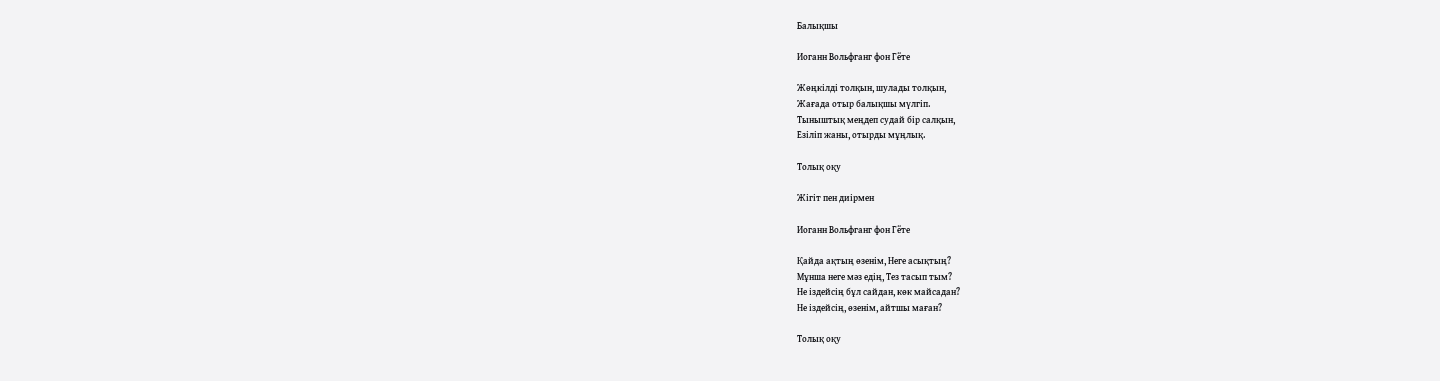Балықшы

Иоганн Вольфганг фон Гёте

Жөңкілді толқын, шулады толқын,
Жағада отыр балықшы мүлгіп.
Тыныштық меңдеп судай бір салқын,
Езіліп жаны, отырды мұңлық.

Толық оқу

Жігіт пен диірмен

Иоганн Вольфганг фон Гёте

Қайда ақтың өзенім, Неге асықтың?
Мұнша неге мәз едің, Тез тасып тым?
Не іздейсің бұл сайдан, көк майсадан?
Не іздейсің, өзенім, айтшы маған?

Толық оқу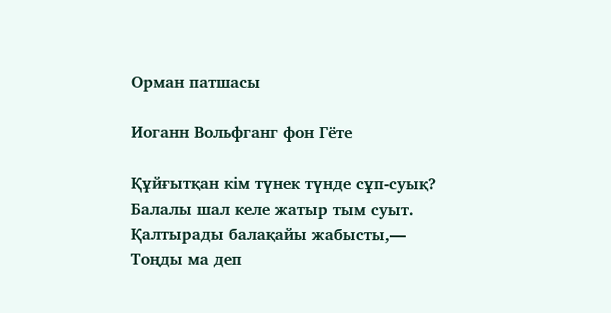Орман патшасы

Иоганн Вольфганг фон Гёте

Құйғытқан кім түнек түнде сұп-суық?
Балалы шал келе жатыр тым суыт.
Қалтырады балақайы жабысты,—
Тоңды ма деп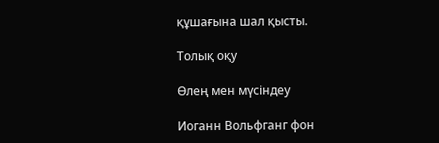құшағына шал қысты.

Толық оқу

Өлең мен мүсіндеу

Иоганн Вольфганг фон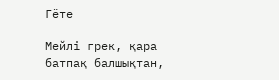Гёте

Мейлі грек, қара батпақ балшықтан,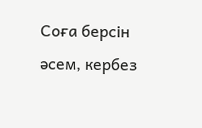Соға берсін әсем, кербез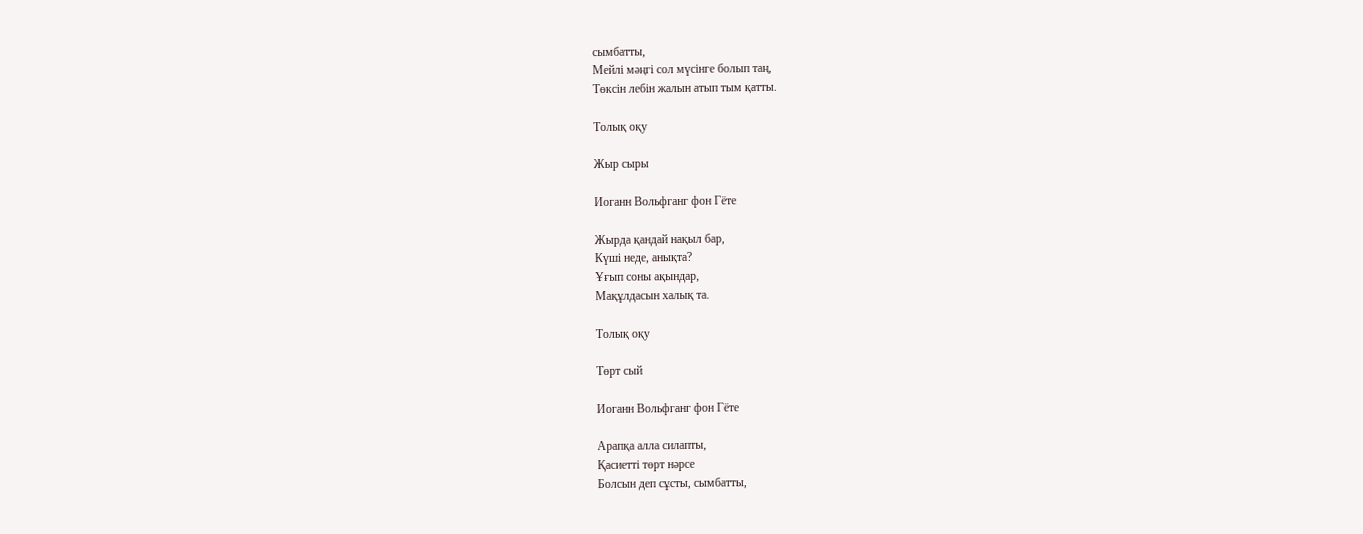сымбатты,
Мейлі мәңгі сол мүсінге болып таң,
Төксін лебін жалын атып тым қатты.

Толық оқу

Жыр сыры

Иоганн Вольфганг фон Гёте

Жырда қандай нақыл бap,
Күші неде, анықта?
Ұғып соны ақындар,
Мақұлдасын халық та.

Толық оқу

Төрт сый

Иоганн Вольфганг фон Гёте

Арапқа алла силапты,
Қасиетті төрт нәрсе
Болсын деп сұсты, сымбатты,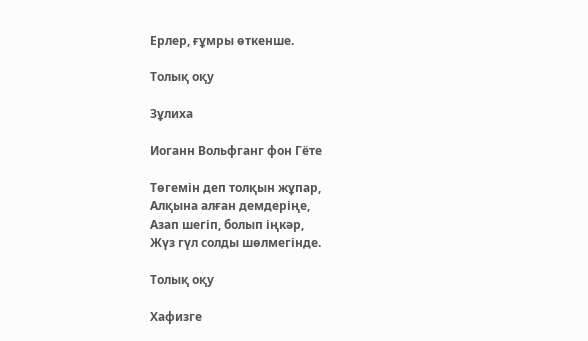Ерлер, ғұмры өткенше.

Толық оқу

Зұлиха

Иоганн Вольфганг фон Гёте

Төгемін деп толқын жұпар,
Алқына алған демдеріңе,
Азап шегіп, болып іңкәр,
Жүз гүл солды шөлмегінде.

Толық оқу

Хафизге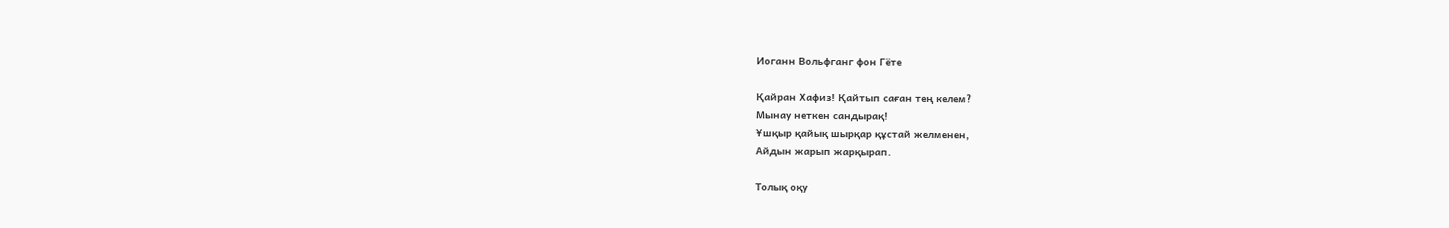Иоганн Вольфганг фон Гёте

Қайран Хафиз! Қайтып саған тең келем?
Мынау неткен сандырақ!
Ұшқыр қайық шырқар құстай желменен,
Айдын жарып жарқырап.

Толық оқу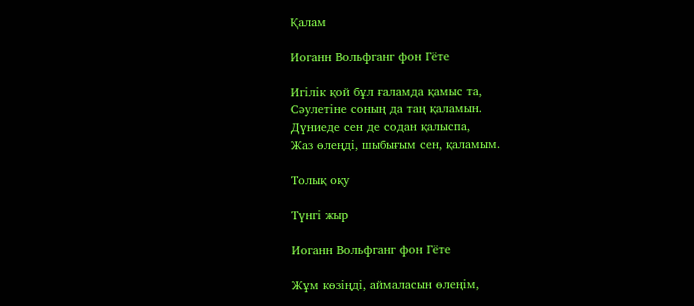Қалам

Иоганн Вольфганг фон Гёте

Игілік қой бұл ғаламда қамыс та,
Сәулетіне соның да таң қаламын.
Дүниеде сен де содан қалыспа,
Жаз өлеңді, шыбығым сен, қаламым.

Толық оқу

Түнгі жыр

Иоганн Вольфганг фон Гёте

Жұм көзіңді, аймаласын өлеңім,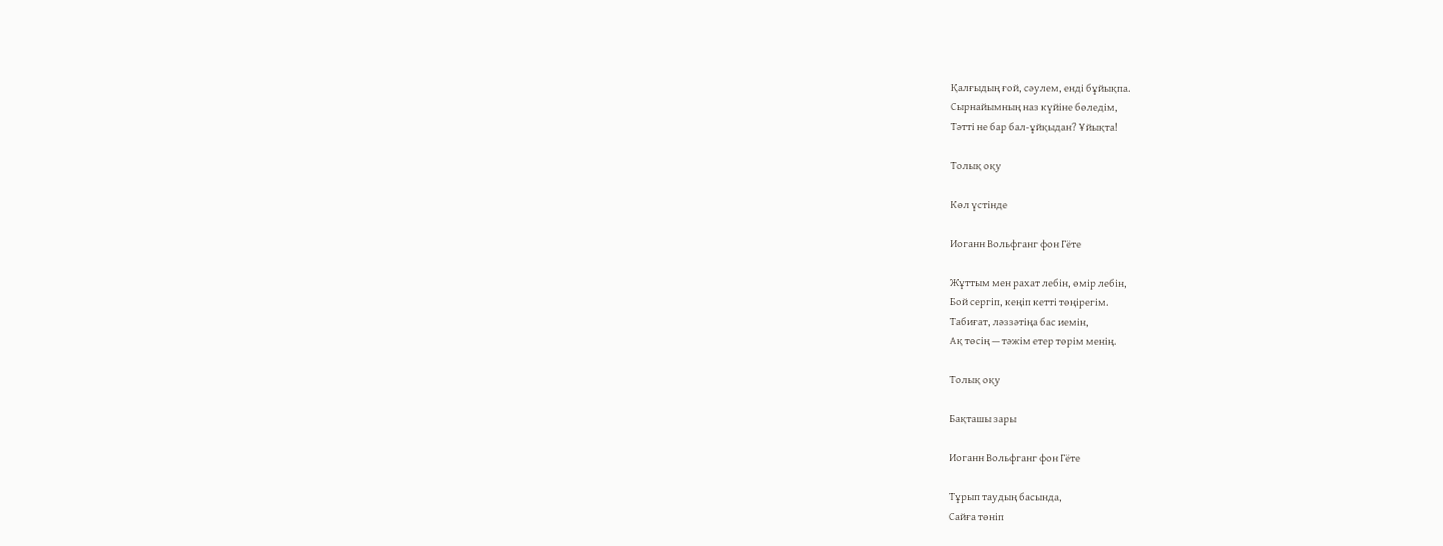Қалғыдың ғой, сәулем, енді бұйықпа.
Сырнайымның наз күйіне бөледім,
Тәтті не бар бал-ұйқыдан? Ұйықта!

Толық оқу

Көл үстінде

Иоганн Вольфганг фон Гёте

Жұттым мен рахат лебін, өмір лебін,
Бой сергіп, кеңіп кетті төңірегім.
Табиғат, ләззәтіңа бас иемін,
Ақ төсің — тәжім етер төрім менің.

Толық оқу

Бақташы зары

Иоганн Вольфганг фон Гёте

Тұрып таудың басында,
Сайға төніп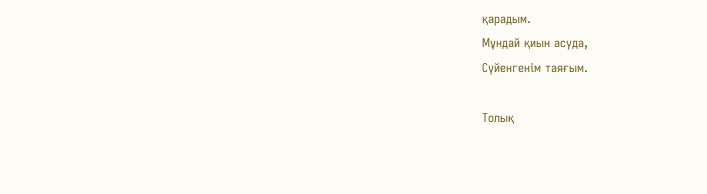қарадым.
Мұндай қиын асуда,
Сүйенгенім таяғым.

Толық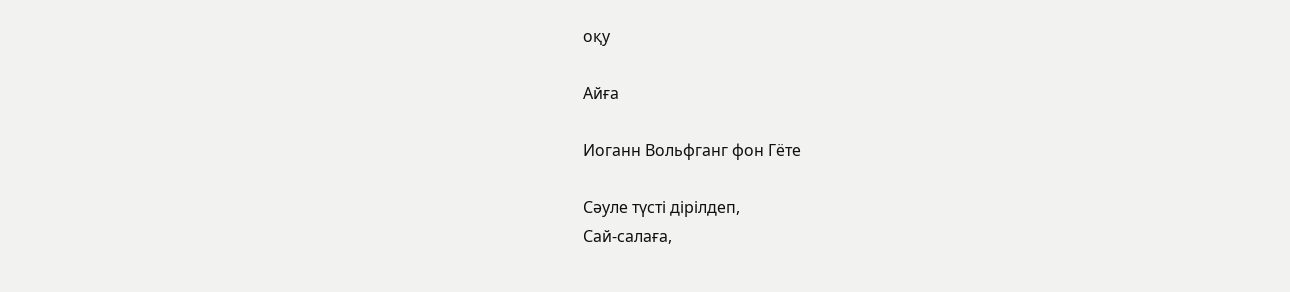оқу

Айға

Иоганн Вольфганг фон Гёте

Сәуле түсті дірілдеп,
Сай-салаға,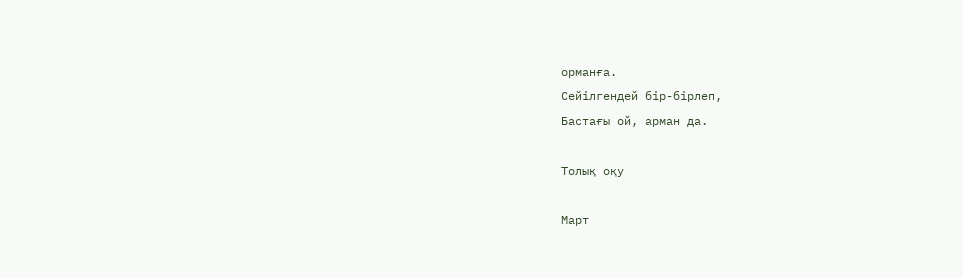орманға.
Сейілгендей бір-бірлеп,
Бастағы ой, арман да.

Толық оқу

Март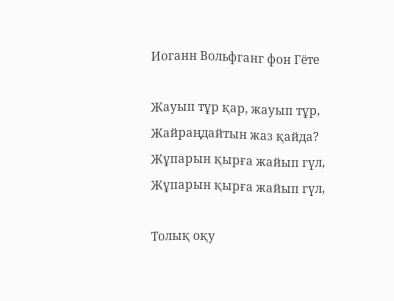Иоганн Вольфганг фон Гёте

Жауып тұр қар, жауып тұр,
Жайраңдайтын жаз қайда?
Жұпарын қырға жайып гүл,
Жұпарын қырға жайып гүл,

Толық оқу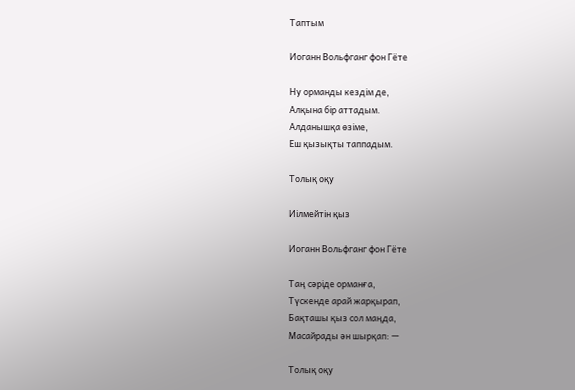Таптым

Иоганн Вольфганг фон Гёте

Ну орманды кездім де,
Алқына бір аттадым.
Алданышқа өзіме,
Еш қызықты таппадым.

Толық оқу

Иілмейтін қыз

Иоганн Вольфганг фон Гёте

Таң сәріде орманға,
Түскенде арай жарқырап,
Бақташы қыз сол маңда,
Масайрады ән шырқап: —

Толық оқу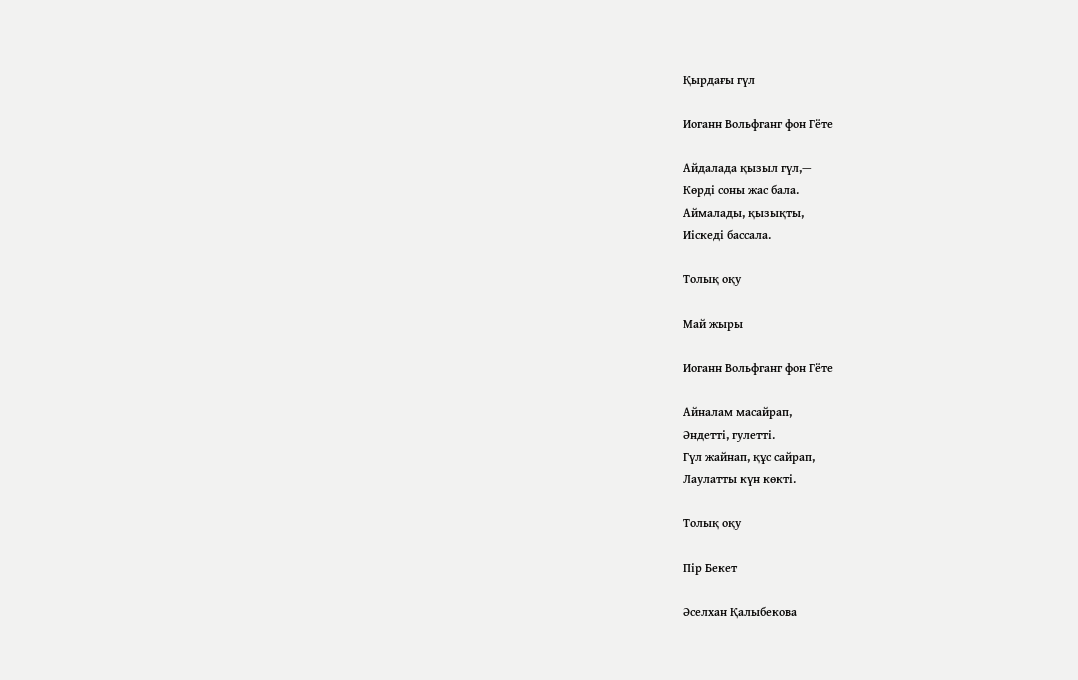Қырдағы гүл

Иоганн Вольфганг фон Гёте

Айдалада қызыл гүл,—
Көрді соны жас бала.
Аймалады, қызықты,
Иіскеді бассала.

Толық оқу

Май жыры

Иоганн Вольфганг фон Гёте

Айналам масайрап,
Әндетті, гулетті.
Гүл жайнап, құс сайрап,
Лаулатты күн көкті.

Толық оқу

Пір Бекет

Әселхан Қалыбекова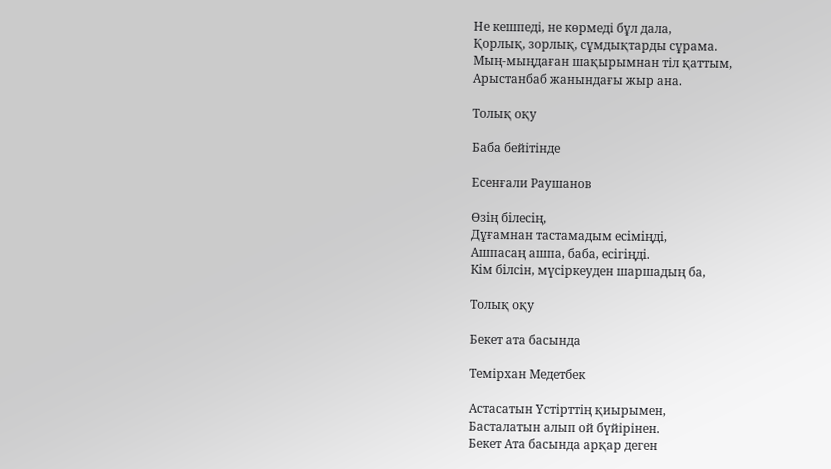Не кешпеді, не көрмеді бұл дала,
Қорлық, зорлық, сұмдықтарды сұрама.
Мың-мыңдаған шақырымнан тіл қаттым,
Арыстанбаб жанындағы жыр ана.

Толық оқу

Баба бейітінде

Есенғали Раушанов

Өзiң бiлесiң,
Дұғамнан тастамадым есiмiңдi,
Ашпасаң ашпа, баба, есiгiңдi.
Кiм бiлсiн, мүсiркеуден шаршадың ба,

Толық оқу

Бекет ата басында

Темірхан Медетбек

Астасатын Үстірттің қиырымен,
Басталатын алып ой бүйірінен.
Бекет Ата басында арқар деген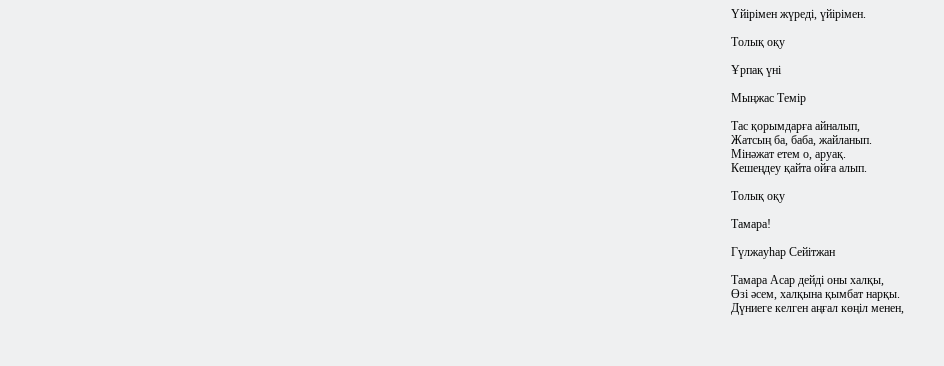Үйірімен жүреді, үйірімен.

Толық оқу

Ұрпақ үні

Мыңжас Темір

Тас қорымдарға айналып,
Жатсың ба, баба, жайланып.
Мінәжат етем о, аруақ.
Кешеңдеу қайта ойға алып.

Толық оқу

Тамара!

Гүлжауһар Сейітжан

Тамара Асар дейді оны халқы,
Өзі әсем, халқына қымбат нарқы.
Дүниеге келген аңғал көңіл менен,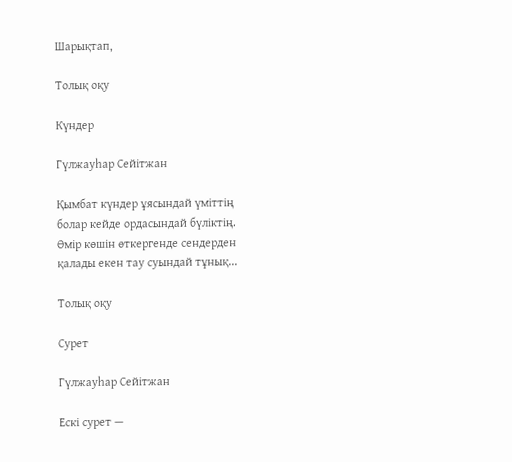Шарықтап,

Толық оқу

Күндер

Гүлжауһар Сейітжан

Қымбат күндер ұясындай үміттің
болар кейде ордасындай бүліктің.
Өмір көшін өткергенде сендерден
қалады екен тау суындай тұнық...

Толық оқу

Сурет

Гүлжауһар Сейітжан

Ескі сурет —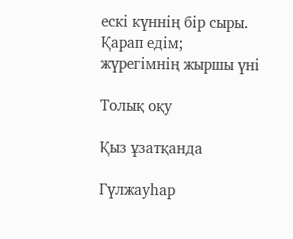ескі күннің бір сыры.
Қарап едім;
жүрегімнің жыршы үні

Толық оқу

Қыз ұзатқанда

Гүлжауһар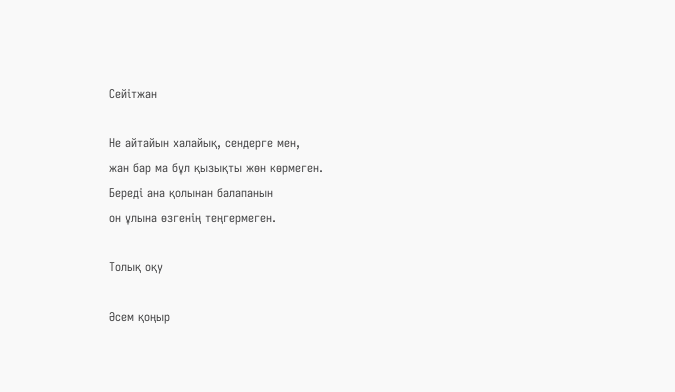Сейітжан

Не айтайын халайық, сендерге мен,
жан бар ма бұл қызықты жөн көрмеген.
Береді ана қолынан балапанын
он ұлына өзгенің теңгермеген.

Толық оқу

Әсем қоңыр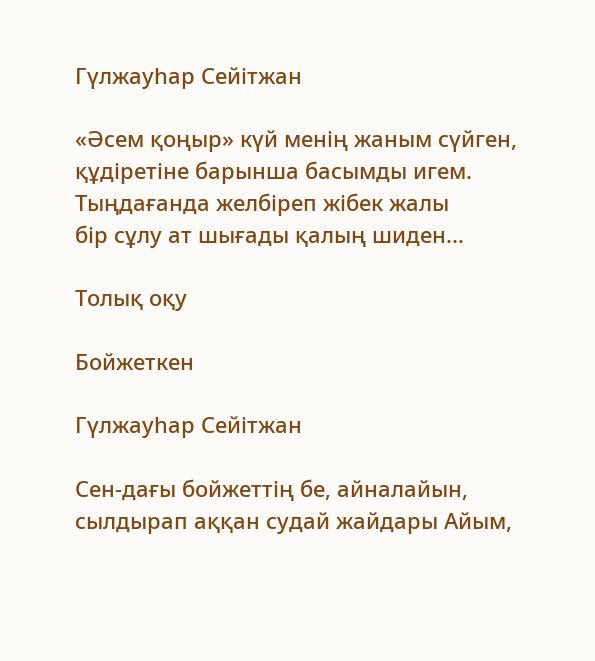Гүлжауһар Сейітжан

«Әсем қоңыр» күй менің жаным сүйген,
құдіретіне барынша басымды игем.
Тыңдағанда желбіреп жібек жалы
бір сұлу ат шығады қалың шиден...

Толық оқу

Бойжеткен

Гүлжауһар Сейітжан

Сен-дағы бойжеттің бе, айналайын,
сылдырап аққан судай жайдары Айым,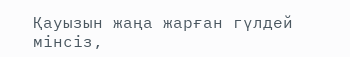Қауызын жаңа жарған гүлдей мінсіз,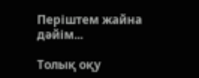Періштем жайна дәйім...

Толық оқу